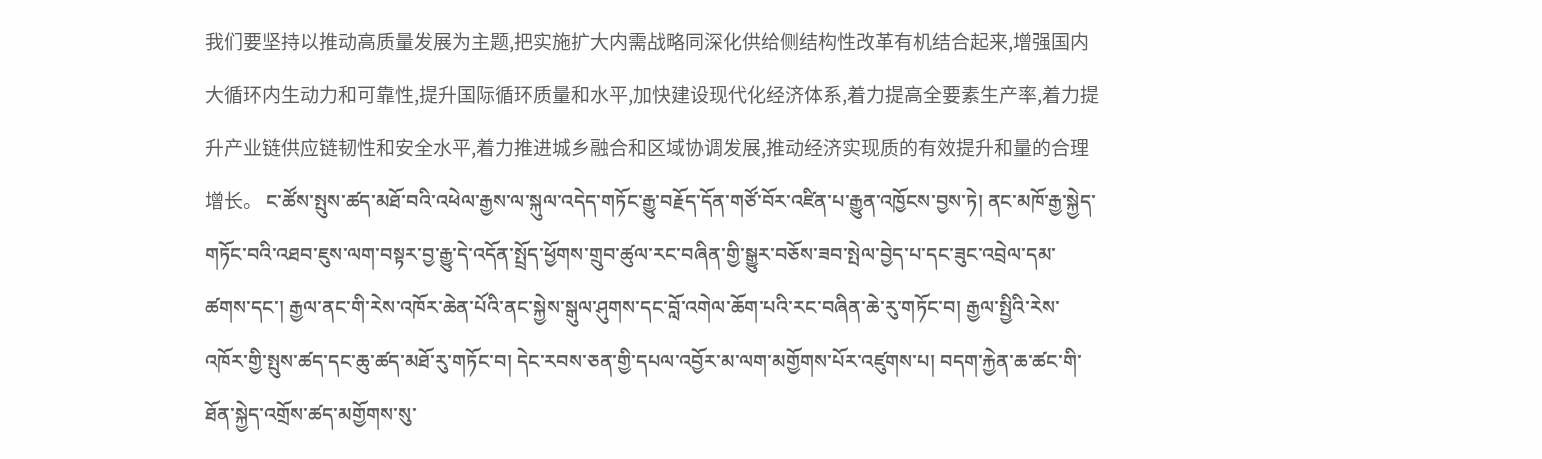我们要坚持以推动高质量发展为主题,把实施扩大内需战略同深化供给侧结构性改革有机结合起来,增强国内大循环内生动力和可靠性,提升国际循环质量和水平,加快建设现代化经济体系,着力提高全要素生产率,着力提升产业链供应链韧性和安全水平,着力推进城乡融合和区域协调发展,推动经济实现质的有效提升和量的合理增长。 ང་ཚོས་སྤུས་ཚད་མཐོ་བའི་འཕེལ་རྒྱས་ལ་སྐུལ་འདེད་གཏོང་རྒྱུ་བརྗོད་དོན་གཙོ་བོར་འཛིན་པ་རྒྱུན་འཁྱོངས་བྱས་ཏེ། ནང་མཁོ་རྒྱ་སྐྱེད་གཏོང་བའི་འཐབ་ཇུས་ལག་བསྟར་བྱ་རྒྱུ་དེ་འདོན་སྤྲོད་ཕྱོགས་གྲུབ་ཚུལ་རང་བཞིན་གྱི་སྒྱུར་བཅོས་ཟབ་སྤེལ་བྱེད་པ་དང་ཟུང་འབྲེལ་དམ་ཚགས་དང་། རྒྱལ་ནང་གི་རེས་འཁོར་ཆེན་པོའི་ནང་སྐྱེས་སྒུལ་ཤུགས་དང་བློ་འགེལ་ཆོག་པའི་རང་བཞིན་ཆེ་རུ་གཏོང་བ། རྒྱལ་སྤྱིའི་རེས་འཁོར་གྱི་སྤུས་ཚད་དང་ཆུ་ཚད་མཐོ་རུ་གཏོང་བ། དེང་རབས་ཅན་གྱི་དཔལ་འབྱོར་མ་ལག་མགྱོགས་པོར་འཛུགས་པ། བདག་རྐྱེན་ཆ་ཚང་གི་ཐོན་སྐྱེད་འགྲོས་ཚད་མགྱོགས་སུ་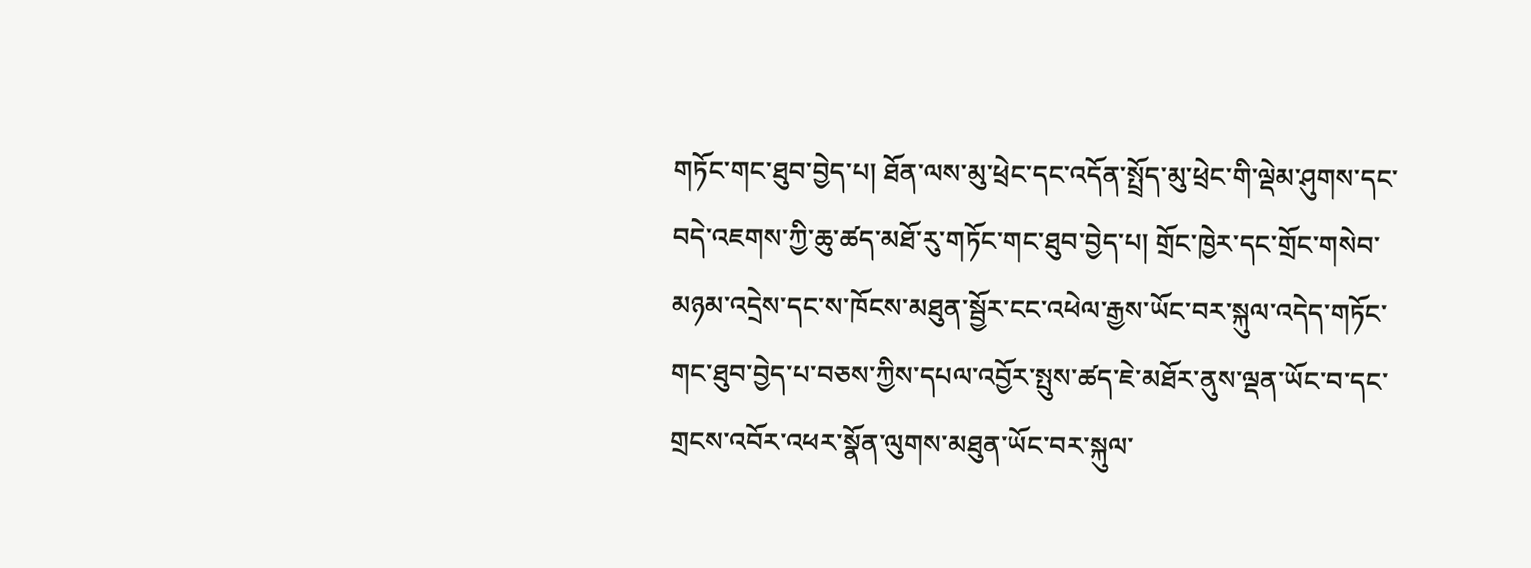གཏོང་གང་ཐུབ་བྱེད་པ། ཐོན་ལས་མུ་ཕྲེང་དང་འདོན་སྤྲོད་མུ་ཕྲེང་གི་ལྡེམ་ཤུགས་དང་བདེ་འཇགས་ཀྱི་ཆུ་ཚད་མཐོ་རུ་གཏོང་གང་ཐུབ་བྱེད་པ། གྲོང་ཁྱེར་དང་གྲོང་གསེབ་མཉམ་འདྲེས་དང་ས་ཁོངས་མཐུན་སྦྱོར་ངང་འཕེལ་རྒྱས་ཡོང་བར་སྐུལ་འདེད་གཏོང་གང་ཐུབ་བྱེད་པ་བཅས་ཀྱིས་དཔལ་འབྱོར་སྤུས་ཚད་ཇེ་མཐོར་ནུས་ལྡན་ཡོང་བ་དང་གྲངས་འབོར་འཕར་སྣོན་ལུགས་མཐུན་ཡོང་བར་སྐུལ་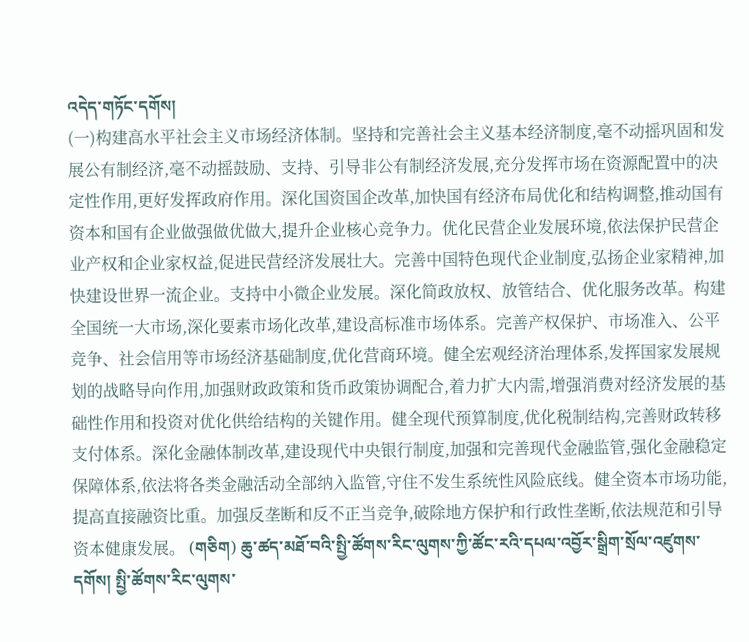འདེད་གཏོང་དགོས།
(一)构建高水平社会主义市场经济体制。坚持和完善社会主义基本经济制度,毫不动摇巩固和发展公有制经济,毫不动摇鼓励、支持、引导非公有制经济发展,充分发挥市场在资源配置中的决定性作用,更好发挥政府作用。深化国资国企改革,加快国有经济布局优化和结构调整,推动国有资本和国有企业做强做优做大,提升企业核心竞争力。优化民营企业发展环境,依法保护民营企业产权和企业家权益,促进民营经济发展壮大。完善中国特色现代企业制度,弘扬企业家精神,加快建设世界一流企业。支持中小微企业发展。深化简政放权、放管结合、优化服务改革。构建全国统一大市场,深化要素市场化改革,建设高标准市场体系。完善产权保护、市场准入、公平竞争、社会信用等市场经济基础制度,优化营商环境。健全宏观经济治理体系,发挥国家发展规划的战略导向作用,加强财政政策和货币政策协调配合,着力扩大内需,增强消费对经济发展的基础性作用和投资对优化供给结构的关键作用。健全现代预算制度,优化税制结构,完善财政转移支付体系。深化金融体制改革,建设现代中央银行制度,加强和完善现代金融监管,强化金融稳定保障体系,依法将各类金融活动全部纳入监管,守住不发生系统性风险底线。健全资本市场功能,提高直接融资比重。加强反垄断和反不正当竞争,破除地方保护和行政性垄断,依法规范和引导资本健康发展。 (གཅིག) ཆུ་ཚད་མཐོ་བའི་སྤྱི་ཚོགས་རིང་ལུགས་ཀྱི་ཚོང་རའི་དཔལ་འབྱོར་སྒྲིག་སྲོལ་འཛུགས་དགོས། སྤྱི་ཚོགས་རིང་ལུགས་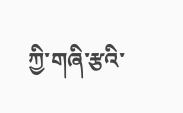ཀྱི་གཞི་རྩའི་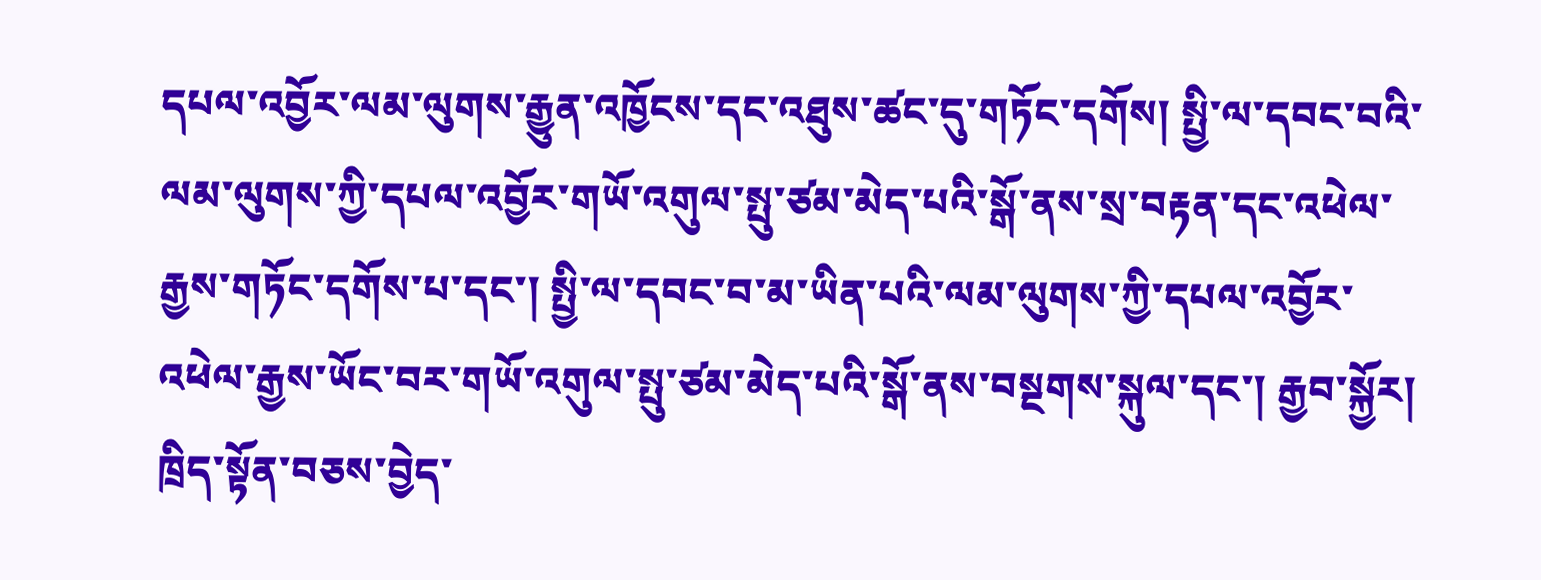དཔལ་འབྱོར་ལམ་ལུགས་རྒྱུན་འཁྱོངས་དང་འཐུས་ཚང་དུ་གཏོང་དགོས། སྤྱི་ལ་དབང་བའི་ལམ་ལུགས་ཀྱི་དཔལ་འབྱོར་གཡོ་འགུལ་སྤུ་ཙམ་མེད་པའི་སྒོ་ནས་སྲ་བརྟན་དང་འཕེལ་རྒྱས་གཏོང་དགོས་པ་དང་། སྤྱི་ལ་དབང་བ་མ་ཡིན་པའི་ལམ་ལུགས་ཀྱི་དཔལ་འབྱོར་འཕེལ་རྒྱས་ཡོང་བར་གཡོ་འགུལ་སྤུ་ཙམ་མེད་པའི་སྒོ་ནས་བསྔགས་སྐུལ་དང་། རྒྱབ་སྐྱོར། ཁྲིད་སྟོན་བཅས་བྱེད་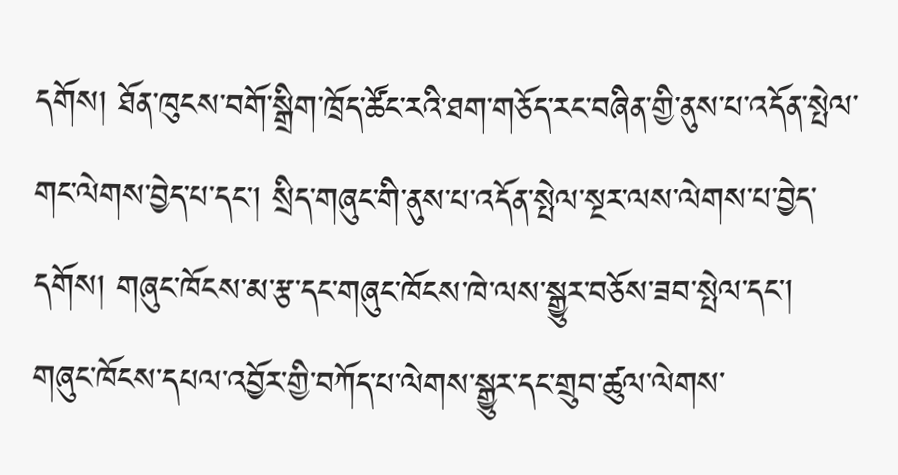དགོས། ཐོན་ཁུངས་བགོ་སྒྲིག་ཁྲོད་ཚོང་རའི་ཐག་གཅོད་རང་བཞིན་གྱི་ནུས་པ་འདོན་སྤེལ་གང་ལེགས་བྱེད་པ་དང་། སྲིད་གཞུང་གི་ནུས་པ་འདོན་སྤེལ་སྔར་ལས་ལེགས་པ་བྱེད་དགོས། གཞུང་ཁོངས་མ་རྩ་དང་གཞུང་ཁོངས་ཁེ་ལས་སྒྱུར་བཅོས་ཟབ་སྤེལ་དང་། གཞུང་ཁོངས་དཔལ་འབྱོར་གྱི་བཀོད་པ་ལེགས་སྒྱུར་དང་གྲུབ་ཚུལ་ལེགས་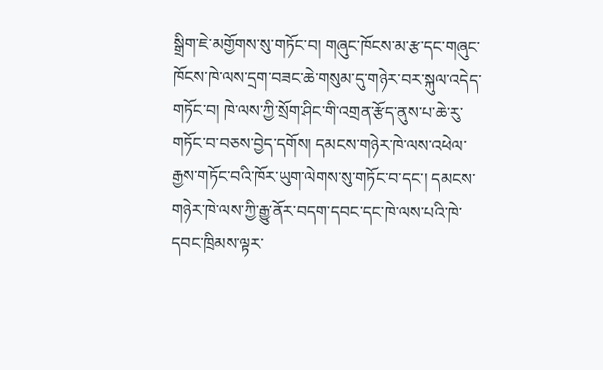སྒྲིག་ཇེ་མགྱོགས་སུ་གཏོང་བ། གཞུང་ཁོངས་མ་རྩ་དང་གཞུང་ཁོངས་ཁེ་ལས་དྲག་བཟང་ཆེ་གསུམ་དུ་གཉེར་བར་སྐུལ་འདེད་གཏོང་བ། ཁེ་ལས་ཀྱི་སྲོག་ཤིང་གི་འགྲན་རྩོད་ནུས་པ་ཆེ་རུ་གཏོང་བ་བཅས་བྱེད་དགོས། དམངས་གཉེར་ཁེ་ལས་འཕེལ་རྒྱས་གཏོང་བའི་ཁོར་ཡུག་ལེགས་སུ་གཏོང་བ་དང་། དམངས་གཉེར་ཁེ་ལས་ཀྱི་རྒྱུ་ནོར་བདག་དབང་དང་ཁེ་ལས་པའི་ཁེ་དབང་ཁྲིམས་ལྟར་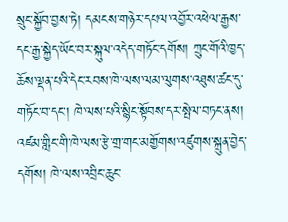སྲུང་སྐྱོབ་བྱས་ཏེ། དམངས་གཉེར་དཔལ་འབྱོར་འཕེལ་རྒྱས་དང་རྒྱ་སྐྱེད་ཡོང་བར་སྐུལ་འདེད་གཏོང་དགོས། ཀྲུང་གོའི་ཁྱད་ཆོས་ལྡན་པའི་དེང་རབས་ཁེ་ལས་ལམ་ལུགས་འཐུས་ཚང་དུ་གཏོང་བ་དང་། ཁེ་ལས་པའི་སྙིང་སྟོབས་དར་སྤེལ་བཏང་ནས། འཛམ་གླིང་གི་ཁེ་ལས་རྩེ་གྲ་གང་མགྱོགས་འཛུགས་སྐྲུན་བྱེད་དགོས། ཁེ་ལས་འབྲིང་ཆུང་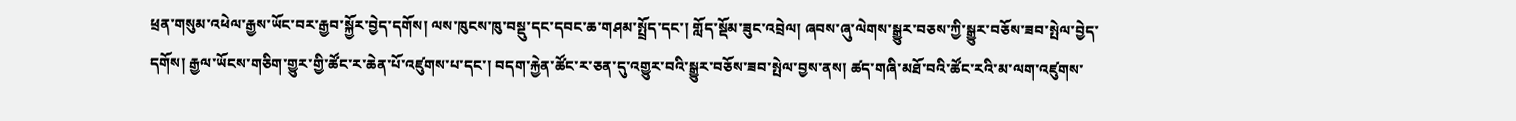ཕྲན་གསུམ་འཕེལ་རྒྱས་ཡོང་བར་རྒྱབ་སྐྱོར་བྱེད་དགོས། ལས་ཁུངས་ཁུ་བསྡུ་དང་དབང་ཆ་གཤམ་སྤྲོད་དང་། གློད་སྡོམ་ཟུང་འབྲེལ། ཞབས་ཞུ་ལེགས་སྒྱུར་བཅས་ཀྱི་སྒྱུར་བཅོས་ཟབ་སྤེལ་བྱེད་དགོས། རྒྱལ་ཡོངས་གཅིག་གྱུར་གྱི་ཚོང་ར་ཆེན་པོ་འཛུགས་པ་དང་། བདག་རྐྱེན་ཚོང་ར་ཅན་དུ་འགྱུར་བའི་སྒྱུར་བཅོས་ཟབ་སྤེལ་བྱས་ནས། ཚད་གཞི་མཐོ་བའི་ཚོང་རའི་མ་ལག་འཛུགས་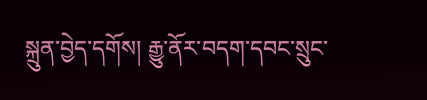སྐྲུན་བྱེད་དགོས། རྒྱུ་ནོར་བདག་དབང་སྲུང་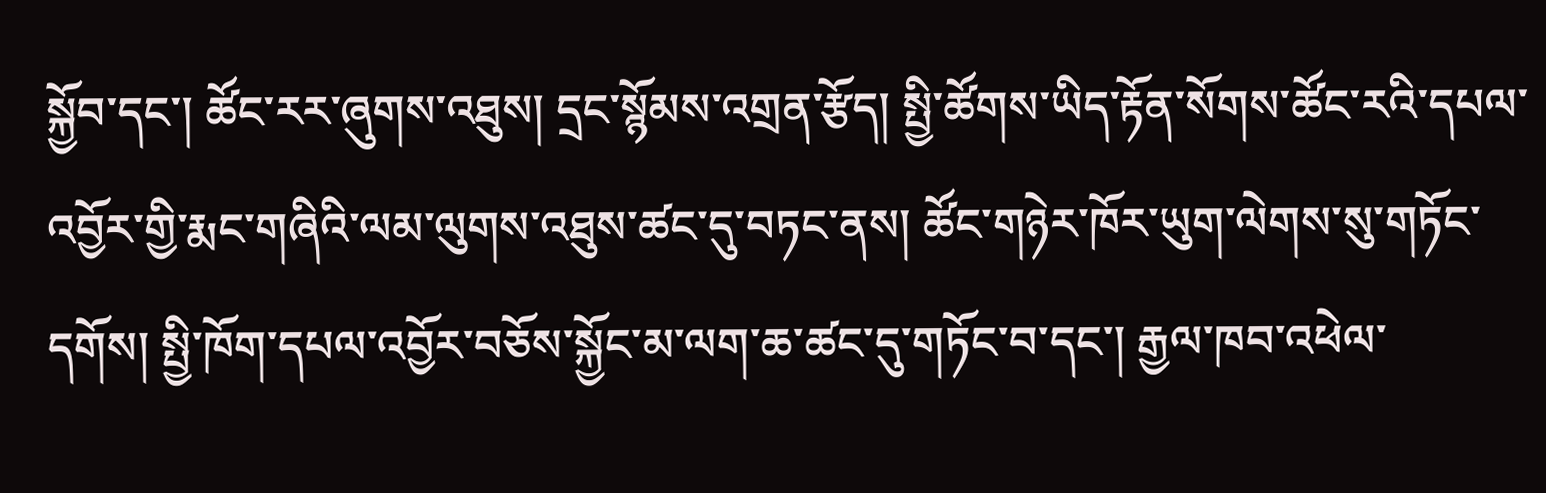སྐྱོབ་དང་། ཚོང་རར་ཞུགས་འཐུས། དྲང་སྙོམས་འགྲན་རྩོད། སྤྱི་ཚོགས་ཡིད་རྟོན་སོགས་ཚོང་རའི་དཔལ་འབྱོར་གྱི་རྨང་གཞིའི་ལམ་ལུགས་འཐུས་ཚང་དུ་བཏང་ནས། ཚོང་གཉེར་ཁོར་ཡུག་ལེགས་སུ་གཏོང་དགོས། སྤྱི་ཁོག་དཔལ་འབྱོར་བཅོས་སྐྱོང་མ་ལག་ཆ་ཚང་དུ་གཏོང་བ་དང་། རྒྱལ་ཁབ་འཕེལ་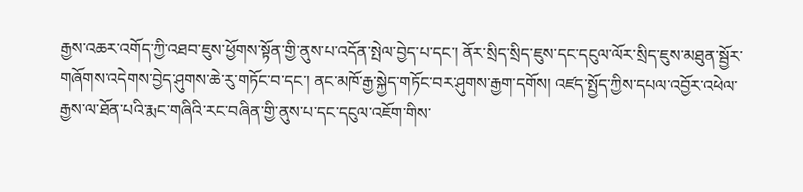རྒྱས་འཆར་འགོད་ཀྱི་འཐབ་ཇུས་ཕྱོགས་སྟོན་གྱི་ནུས་པ་འདོན་སྤེལ་བྱེད་པ་དང་། ནོར་སྲིད་སྲིད་ཇུས་དང་དངུལ་ལོར་སྲིད་ཇུས་མཐུན་སྦྱོར་གཞོགས་འདེགས་བྱེད་ཤུགས་ཆེ་རུ་གཏོང་བ་དང་། ནང་མཁོ་རྒྱ་སྐྱེད་གཏོང་བར་ཤུགས་རྒྱག་དགོས། འཛད་སྤྱོད་ཀྱིས་དཔལ་འབྱོར་འཕེལ་རྒྱས་ལ་ཐོན་པའི་རྨང་གཞིའི་རང་བཞིན་གྱི་ནུས་པ་དང་དངུལ་འཇོག་གིས་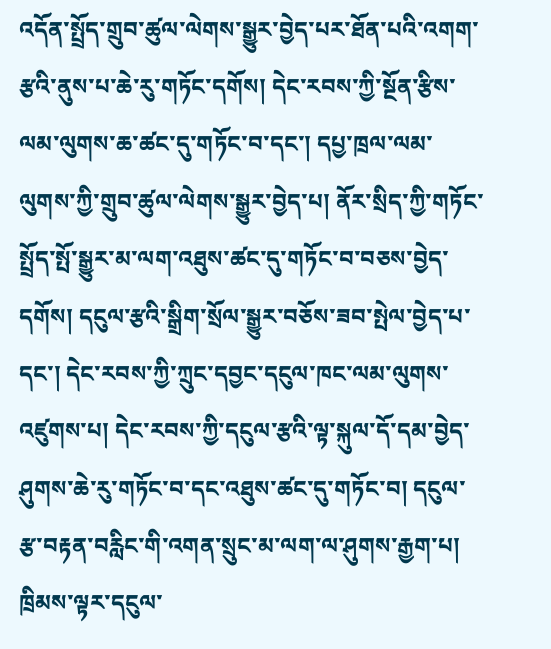འདོན་སྤྲོད་གྲུབ་ཚུལ་ལེགས་སྒྱུར་བྱེད་པར་ཐོན་པའི་འགག་རྩའི་ནུས་པ་ཆེ་རུ་གཏོང་དགོས། དེང་རབས་ཀྱི་སྔོན་རྩིས་ལམ་ལུགས་ཆ་ཚང་དུ་གཏོང་བ་དང་། དཔྱ་ཁྲལ་ལམ་ལུགས་ཀྱི་གྲུབ་ཚུལ་ལེགས་སྒྱུར་བྱེད་པ། ནོར་སྲིད་ཀྱི་གཏོང་སྤྲོད་སྤོ་སྒྱུར་མ་ལག་འཐུས་ཚང་དུ་གཏོང་བ་བཅས་བྱེད་དགོས། དངུལ་རྩའི་སྒྲིག་སྲོལ་སྒྱུར་བཅོས་ཟབ་སྤེལ་བྱེད་པ་དང་། དེང་རབས་ཀྱི་ཀྲུང་དབྱང་དངུལ་ཁང་ལམ་ལུགས་འཛུགས་པ། དེང་རབས་ཀྱི་དངུལ་རྩའི་ལྟ་སྐུལ་དོ་དམ་བྱེད་ཤུགས་ཆེ་རུ་གཏོང་བ་དང་འཐུས་ཚང་དུ་གཏོང་བ། དངུལ་རྩ་བརྟན་བརླིང་གི་འགན་སྲུང་མ་ལག་ལ་ཤུགས་རྒྱག་པ། ཁྲིམས་ལྟར་དངུལ་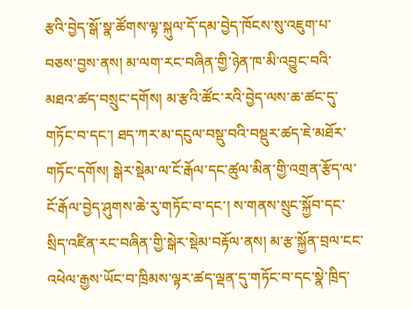རྩའི་བྱེད་སྒོ་སྣ་ཚོགས་ལྟ་སྐུལ་དོ་དམ་བྱེད་ཁོངས་སུ་འཇུག་པ་བཅས་བྱས་ནས། མ་ལག་རང་བཞིན་གྱི་ཉེན་ཁ་མི་འབྱུང་བའི་མཐའ་ཚད་བསྲུང་དགོས། མ་རྩའི་ཚོང་རའི་བྱེད་ལས་ཆ་ཚང་དུ་གཏོང་བ་དང་། ཐད་ཀར་མ་དངུལ་བསྡུ་བའི་བསྡུར་ཚད་ཇེ་མཐོར་གཏོང་དགོས། སྒེར་སྡེམ་ལ་ངོ་རྒོལ་དང་ཚུལ་མིན་གྱི་འགྲན་རྩོད་ལ་ངོ་རྒོལ་བྱེད་ཤུགས་ཆེ་རུ་གཏོང་བ་དང་། ས་གནས་སྲུང་སྐྱོབ་དང་སྲིད་འཛིན་རང་བཞིན་གྱི་སྒེར་སྡེམ་བརྟོལ་ནས། མ་རྩ་སྐྱོན་བྲལ་ངང་འཕེལ་རྒྱས་ཡོང་བ་ཁྲིམས་ལྟར་ཚད་ལྡན་དུ་གཏོང་བ་དང་སྣེ་ཁྲིད་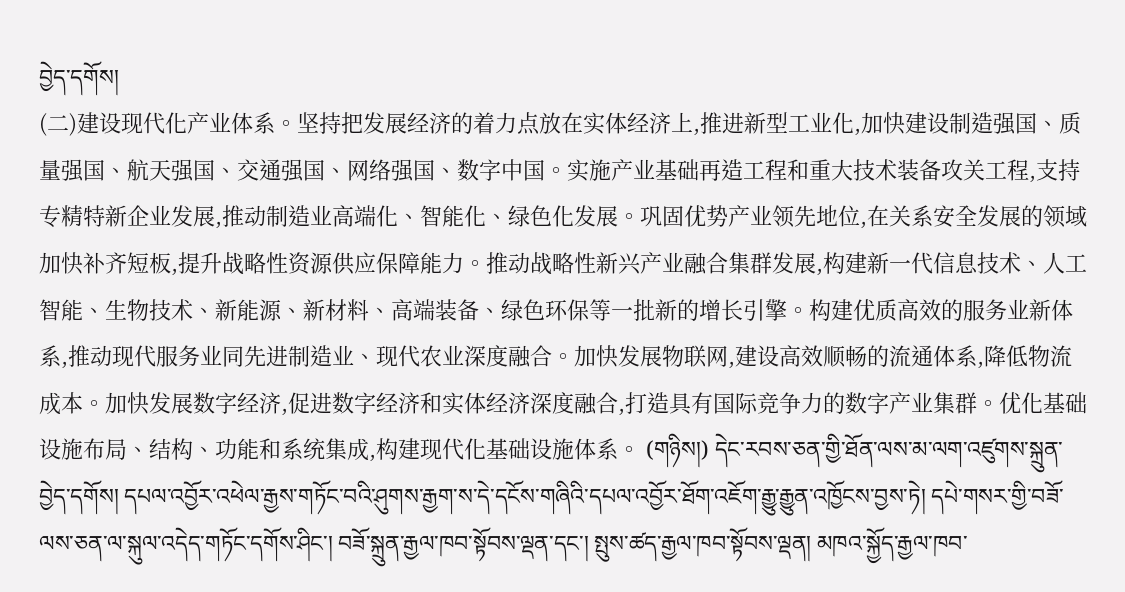བྱེད་དགོས།
(二)建设现代化产业体系。坚持把发展经济的着力点放在实体经济上,推进新型工业化,加快建设制造强国、质量强国、航天强国、交通强国、网络强国、数字中国。实施产业基础再造工程和重大技术装备攻关工程,支持专精特新企业发展,推动制造业高端化、智能化、绿色化发展。巩固优势产业领先地位,在关系安全发展的领域加快补齐短板,提升战略性资源供应保障能力。推动战略性新兴产业融合集群发展,构建新一代信息技术、人工智能、生物技术、新能源、新材料、高端装备、绿色环保等一批新的增长引擎。构建优质高效的服务业新体系,推动现代服务业同先进制造业、现代农业深度融合。加快发展物联网,建设高效顺畅的流通体系,降低物流成本。加快发展数字经济,促进数字经济和实体经济深度融合,打造具有国际竞争力的数字产业集群。优化基础设施布局、结构、功能和系统集成,构建现代化基础设施体系。 (གཉིས།) དེང་རབས་ཅན་གྱི་ཐོན་ལས་མ་ལག་འཛུགས་སྐྲུན་བྱེད་དགོས། དཔལ་འབྱོར་འཕེལ་རྒྱས་གཏོང་བའི་ཤུགས་རྒྱག་ས་དེ་དངོས་གཞིའི་དཔལ་འབྱོར་ཐོག་འཇོག་རྒྱུ་རྒྱུན་འཁྱོངས་བྱས་ཏེ། དཔེ་གསར་གྱི་བཟོ་ལས་ཅན་ལ་སྐུལ་འདེད་གཏོང་དགོས་ཤིང་། བཟོ་སྐྲུན་རྒྱལ་ཁབ་སྟོབས་ལྡན་དང་། སྤུས་ཚད་རྒྱལ་ཁབ་སྟོབས་ལྡན། མཁའ་སྐྱོད་རྒྱལ་ཁབ་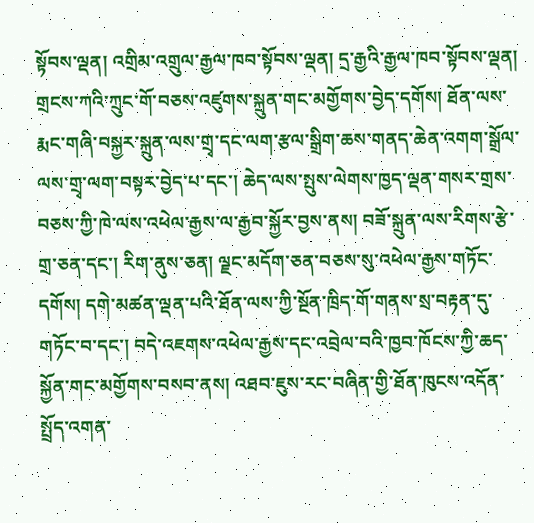སྟོབས་ལྡན། འགྲིམ་འགྲུལ་རྒྱལ་ཁབ་སྟོབས་ལྡན། དྲ་རྒྱའི་རྒྱལ་ཁབ་སྟོབས་ལྡན། གྲངས་ཀའི་ཀྲུང་གོ་བཅས་འཛུགས་སྐྲུན་གང་མགྱོགས་བྱེད་དགོས། ཐོན་ལས་རྨང་གཞི་བསྐྱར་སྐྲུན་ལས་གྲྭ་དང་ལག་རྩལ་སྒྲིག་ཆས་གནད་ཆེན་འགག་སྒྲོལ་ལས་གྲྭ་ལག་བསྟར་བྱེད་པ་དང་། ཆེད་ལས་སྤུས་ལེགས་ཁྱད་ལྡན་གསར་གྲས་བཅས་ཀྱི་ཁེ་ལས་འཕེལ་རྒྱས་ལ་རྒྱབ་སྐྱོར་བྱས་ནས། བཟོ་སྐྲུན་ལས་རིགས་རྩེ་གྲ་ཅན་དང་། རིག་ནུས་ཅན། ལྗང་མདོག་ཅན་བཅས་སུ་འཕེལ་རྒྱས་གཏོང་དགོས། དགེ་མཚན་ལྡན་པའི་ཐོན་ལས་ཀྱི་སྔོན་ཁྲིད་གོ་གནས་སྲ་བརྟན་དུ་གཏོང་བ་དང་། བདེ་འཇགས་འཕེལ་རྒྱས་དང་འབྲེལ་བའི་ཁྱབ་ཁོངས་ཀྱི་ཆད་སྐྱོན་གང་མགྱོགས་བསབ་ནས། འཐབ་ཇུས་རང་བཞིན་གྱི་ཐོན་ཁུངས་འདོན་སྤྲོད་འགན་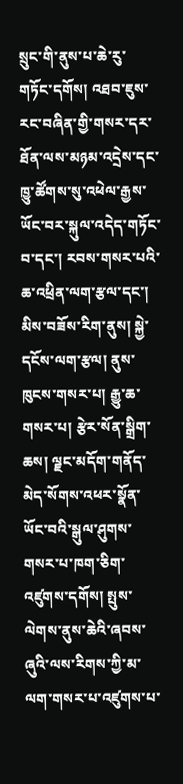སྲུང་གི་ནུས་པ་ཆེ་རུ་གཏོང་དགོས། འཐབ་ཇུས་རང་བཞིན་གྱི་གསར་དར་ཐོན་ལས་མཉམ་འདྲེས་དང་ཁྱུ་ཚོགས་སུ་འཕེལ་རྒྱས་ཡོང་བར་སྐུལ་འདེད་གཏོང་བ་དང་། རབས་གསར་པའི་ཆ་འཕྲིན་ལག་རྩལ་དང་། མིས་བཟོས་རིག་ནུས། སྐྱེ་དངོས་ལག་རྩལ། ནུས་ཁུངས་གསར་པ། རྒྱུ་ཆ་གསར་པ། རྩེར་སོན་སྒྲིག་ཆས། ལྗང་མདོག་གནོད་མེད་སོགས་འཕར་སྣོན་ཡོང་བའི་སྒུལ་ཤུགས་གསར་པ་ཁག་ཅིག་འཛུགས་དགོས། སྤུས་ལེགས་ནུས་ཆེའི་ཞབས་ཞུའི་ལས་རིགས་ཀྱི་མ་ལག་གསར་པ་འཛུགས་པ་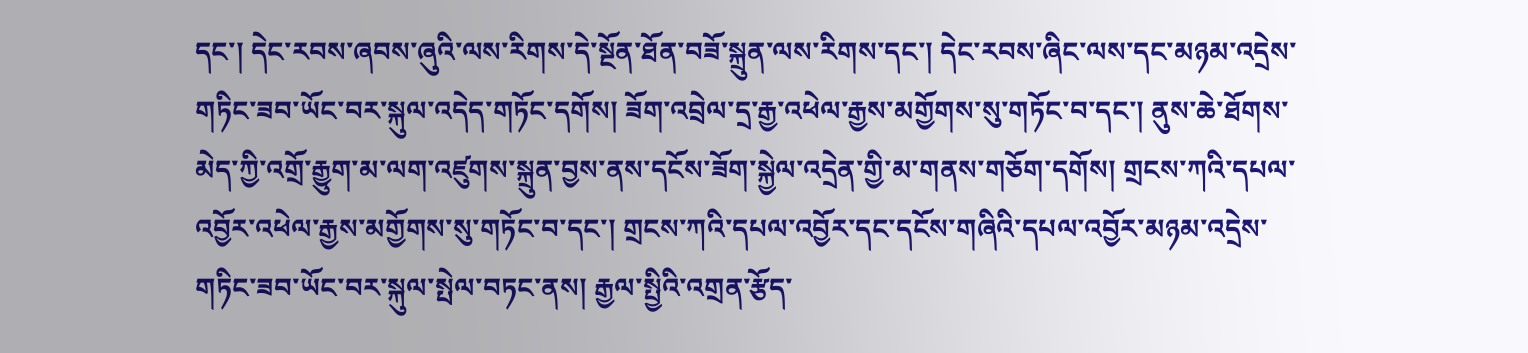དང་། དེང་རབས་ཞབས་ཞུའི་ལས་རིགས་དེ་སྔོན་ཐོན་བཟོ་སྐྲུན་ལས་རིགས་དང་། དེང་རབས་ཞིང་ལས་དང་མཉམ་འདྲེས་གཏིང་ཟབ་ཡོང་བར་སྐུལ་འདེད་གཏོང་དགོས། ཟོག་འབྲེལ་དྲ་རྒྱ་འཕེལ་རྒྱས་མགྱོགས་སུ་གཏོང་བ་དང་། ནུས་ཆེ་ཐོགས་མེད་ཀྱི་འགྲོ་རྒྱུག་མ་ལག་འཛུགས་སྐྲུན་བྱས་ནས་དངོས་ཟོག་སྐྱེལ་འདྲེན་གྱི་མ་གནས་གཅོག་དགོས། གྲངས་ཀའི་དཔལ་འབྱོར་འཕེལ་རྒྱས་མགྱོགས་སུ་གཏོང་བ་དང་། གྲངས་ཀའི་དཔལ་འབྱོར་དང་དངོས་གཞིའི་དཔལ་འབྱོར་མཉམ་འདྲེས་གཏིང་ཟབ་ཡོང་བར་སྐུལ་སྤེལ་བཏང་ནས། རྒྱལ་སྤྱིའི་འགྲན་རྩོད་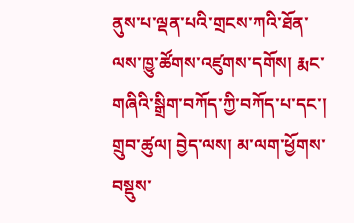ནུས་པ་ལྡན་པའི་གྲངས་ཀའི་ཐོན་ལས་ཁྱུ་ཚོགས་འཛུགས་དགོས། རྨང་གཞིའི་སྒྲིག་བཀོད་ཀྱི་བཀོད་པ་དང་། གྲུབ་ཚུལ། བྱེད་ལས། མ་ལག་ཕྱོགས་བསྡུས་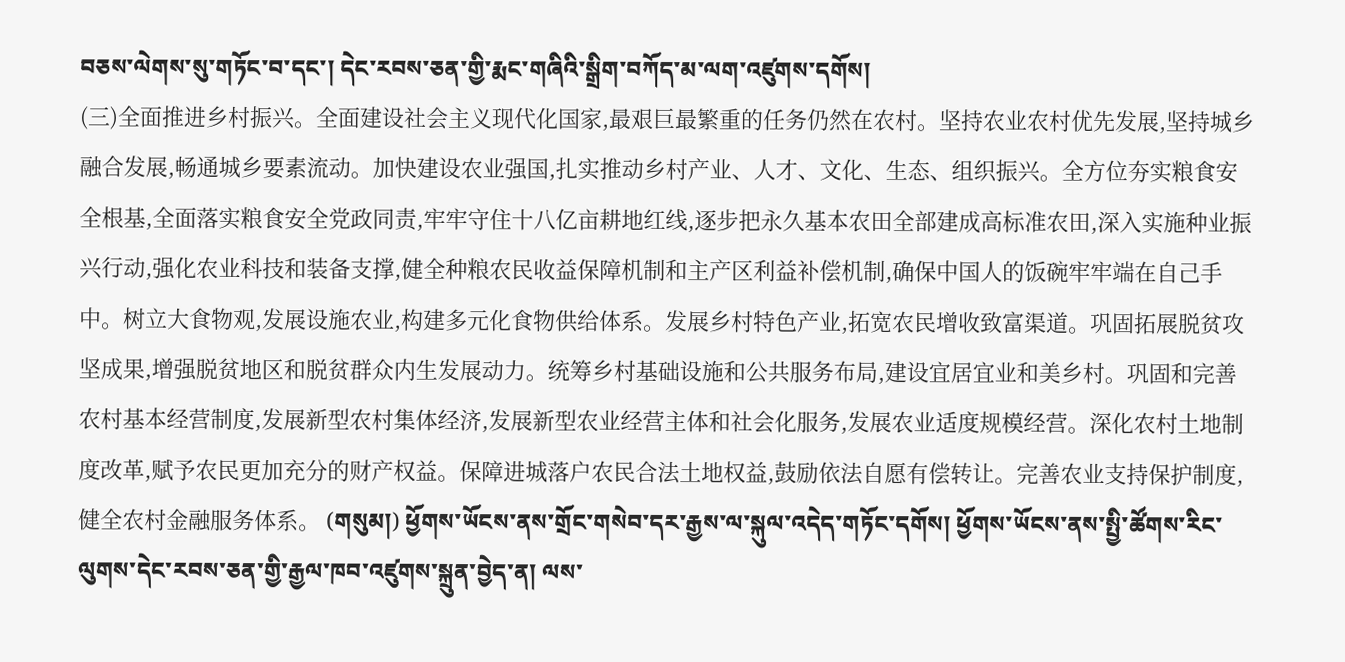བཅས་ལེགས་སུ་གཏོང་བ་དང་། དེང་རབས་ཅན་གྱི་རྨང་གཞིའི་སྒྲིག་བཀོད་མ་ལག་འཛུགས་དགོས།
(三)全面推进乡村振兴。全面建设社会主义现代化国家,最艰巨最繁重的任务仍然在农村。坚持农业农村优先发展,坚持城乡融合发展,畅通城乡要素流动。加快建设农业强国,扎实推动乡村产业、人才、文化、生态、组织振兴。全方位夯实粮食安全根基,全面落实粮食安全党政同责,牢牢守住十八亿亩耕地红线,逐步把永久基本农田全部建成高标准农田,深入实施种业振兴行动,强化农业科技和装备支撑,健全种粮农民收益保障机制和主产区利益补偿机制,确保中国人的饭碗牢牢端在自己手中。树立大食物观,发展设施农业,构建多元化食物供给体系。发展乡村特色产业,拓宽农民增收致富渠道。巩固拓展脱贫攻坚成果,增强脱贫地区和脱贫群众内生发展动力。统筹乡村基础设施和公共服务布局,建设宜居宜业和美乡村。巩固和完善农村基本经营制度,发展新型农村集体经济,发展新型农业经营主体和社会化服务,发展农业适度规模经营。深化农村土地制度改革,赋予农民更加充分的财产权益。保障进城落户农民合法土地权益,鼓励依法自愿有偿转让。完善农业支持保护制度,健全农村金融服务体系。 (གསུམ།) ཕྱོགས་ཡོངས་ནས་གྲོང་གསེབ་དར་རྒྱས་ལ་སྐུལ་འདེད་གཏོང་དགོས། ཕྱོགས་ཡོངས་ནས་སྤྱི་ཚོགས་རིང་ལུགས་དེང་རབས་ཅན་གྱི་རྒྱལ་ཁབ་འཛུགས་སྐྲུན་བྱེད་ན། ལས་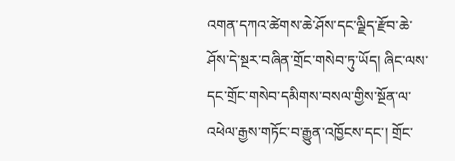འགན་དཀའ་ཚེགས་ཆེ་ཤོས་དང་ལྗིད་རྫོབ་ཆེ་ཤོས་དེ་སྔར་བཞིན་གྲོང་གསེབ་ཏུ་ཡོད། ཞིང་ལས་དང་གྲོང་གསེབ་དམིགས་བསལ་གྱིས་སྔོན་ལ་འཕེལ་རྒྱས་གཏོང་བ་རྒྱུན་འཁྱོངས་དང་། གྲོང་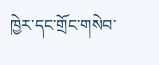ཁྱེར་དང་གྲོང་གསེབ་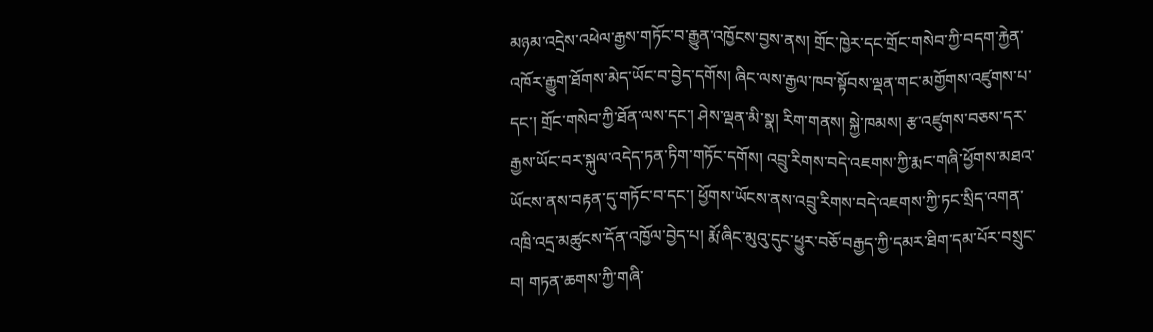མཉམ་འདྲེས་འཕེལ་རྒྱས་གཏོང་བ་རྒྱུན་འཁྱོངས་བྱས་ནས། གྲོང་ཁྱེར་དང་གྲོང་གསེབ་ཀྱི་བདག་རྐྱེན་འཁོར་རྒྱུག་ཐོགས་མེད་ཡོང་བ་བྱེད་དགོས། ཞིང་ལས་རྒྱལ་ཁབ་སྟོབས་ལྡན་གང་མགྱོགས་འཛུགས་པ་དང་། གྲོང་གསེབ་ཀྱི་ཐོན་ལས་དང་། ཤེས་ལྡན་མི་སྣ། རིག་གནས། སྐྱེ་ཁམས། རྩ་འཛུགས་བཅས་དར་རྒྱས་ཡོང་བར་སྐུལ་འདེད་ཏན་ཏིག་གཏོང་དགོས། འབྲུ་རིགས་བདེ་འཇགས་ཀྱི་རྨང་གཞི་ཕྱོགས་མཐའ་ཡོངས་ནས་བརྟན་དུ་གཏོང་བ་དང་། ཕྱོགས་ཡོངས་ནས་འབྲུ་རིགས་བདེ་འཇགས་ཀྱི་ཏང་སྲིད་འགན་འཁྲི་འདྲ་མཚུངས་དོན་འཁྱོལ་བྱེད་པ། རྨོ་ཞིང་མུའུ་དུང་ཕྱུར་བཅོ་བརྒྱད་ཀྱི་དམར་ཐིག་དམ་པོར་བསྲུང་བ། གཏན་ཆགས་ཀྱི་གཞི་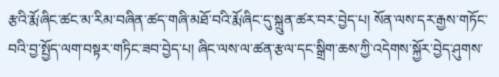རྩའི་རྨོ་ཞིང་ཚང་མ་རིམ་བཞིན་ཚད་གཞི་མཐོ་བའི་རྨོ་ཞིང་དུ་སྐྲུན་ཚར་བར་བྱེད་པ། སོན་ལས་དར་རྒྱས་གཏོང་བའི་བྱ་སྤྱོད་ལག་བསྟར་གཏིང་ཟབ་བྱེད་པ། ཞིང་ལས་ལ་ཚན་རྩལ་དང་སྒྲིག་ཆས་ཀྱི་འདེགས་སྐྱོར་བྱེད་ཤུགས་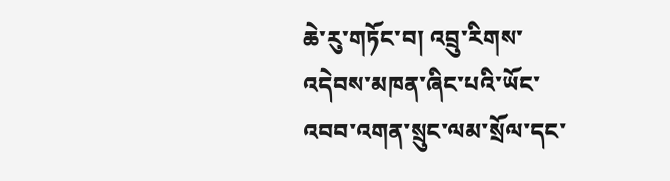ཆེ་རུ་གཏོང་བ། འབྲུ་རིགས་འདེབས་མཁན་ཞིང་པའི་ཡོང་འབབ་འགན་སྲུང་ལམ་སྲོལ་དང་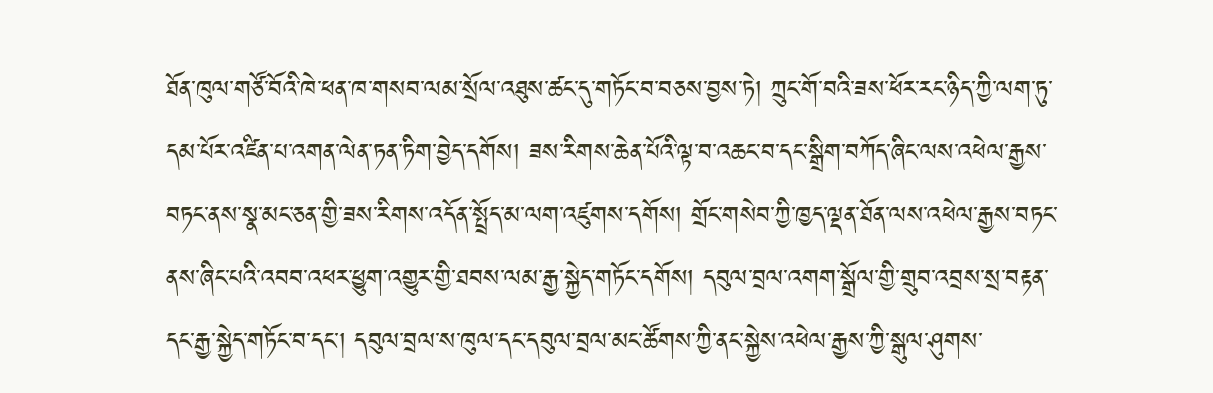ཐོན་ཁུལ་གཙོ་བོའི་ཁེ་ཕན་ཁ་གསབ་ལམ་སྲོལ་འཐུས་ཚང་དུ་གཏོང་བ་བཅས་བྱས་ཏེ། ཀྲུང་གོ་བའི་ཟས་ཕོར་རང་ཉིད་ཀྱི་ལག་ཏུ་དམ་པོར་འཛིན་པ་འགན་ལེན་ཏན་ཏིག་བྱེད་དགོས། ཟས་རིགས་ཆེན་པོའི་ལྟ་བ་འཆང་བ་དང་སྒྲིག་བཀོད་ཞིང་ལས་འཕེལ་རྒྱས་བཏང་ནས་སྣ་མང་ཅན་གྱི་ཟས་རིགས་འདོན་སྤྲོད་མ་ལག་འཛུགས་དགོས། གྲོང་གསེབ་ཀྱི་ཁྱད་ལྡན་ཐོན་ལས་འཕེལ་རྒྱས་བཏང་ནས་ཞིང་པའི་འབབ་འཕར་ཕྱུག་འགྱུར་གྱི་ཐབས་ལམ་རྒྱ་སྐྱེད་གཏོང་དགོས། དབུལ་བྲལ་འགག་སྒྲོལ་གྱི་གྲུབ་འབྲས་སྲ་བརྟན་དང་རྒྱ་སྐྱེད་གཏོང་བ་དང་། དབུལ་བྲལ་ས་ཁུལ་དང་དབུལ་བྲལ་མང་ཚོགས་ཀྱི་ནང་སྐྱེས་འཕེལ་རྒྱས་ཀྱི་སྒུལ་ཤུགས་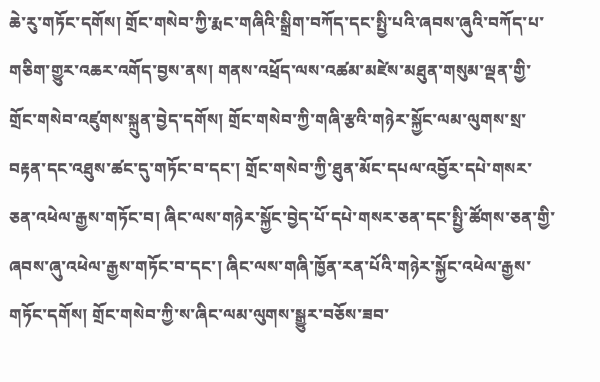ཆེ་རུ་གཏོང་དགོས། གྲོང་གསེབ་ཀྱི་རྨང་གཞིའི་སྒྲིག་བཀོད་དང་སྤྱི་པའི་ཞབས་ཞུའི་བཀོད་པ་གཅིག་གྱུར་འཆར་འགོད་བྱས་ནས། གནས་འཕྲོད་ལས་འཚམ་མཛེས་མཐུན་གསུམ་ལྡན་གྱི་གྲོང་གསེབ་འཛུགས་སྐྲུན་བྱེད་དགོས། གྲོང་གསེབ་ཀྱི་གཞི་རྩའི་གཉེར་སྐྱོང་ལམ་ལུགས་སྲ་བརྟན་དང་འཐུས་ཚང་དུ་གཏོང་བ་དང་། གྲོང་གསེབ་ཀྱི་ཐུན་མོང་དཔལ་འབྱོར་དཔེ་གསར་ཅན་འཕེལ་རྒྱས་གཏོང་བ། ཞིང་ལས་གཉེར་སྐྱོང་བྱེད་པོ་དཔེ་གསར་ཅན་དང་སྤྱི་ཚོགས་ཅན་གྱི་ཞབས་ཞུ་འཕེལ་རྒྱས་གཏོང་བ་དང་། ཞིང་ལས་གཞི་ཁྱོན་རན་པོའི་གཉེར་སྐྱོང་འཕེལ་རྒྱས་གཏོང་དགོས། གྲོང་གསེབ་ཀྱི་ས་ཞིང་ལམ་ལུགས་སྒྱུར་བཅོས་ཟབ་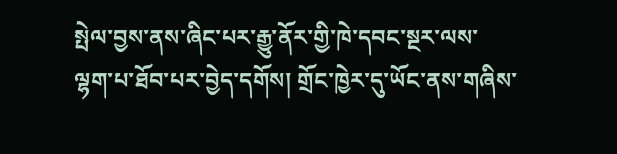སྤེལ་བྱས་ནས་ཞིང་པར་རྒྱུ་ནོར་གྱི་ཁེ་དབང་སྔར་ལས་ལྷག་པ་ཐོབ་པར་བྱེད་དགོས། གྲོང་ཁྱེར་དུ་ཡོང་ནས་གཞིས་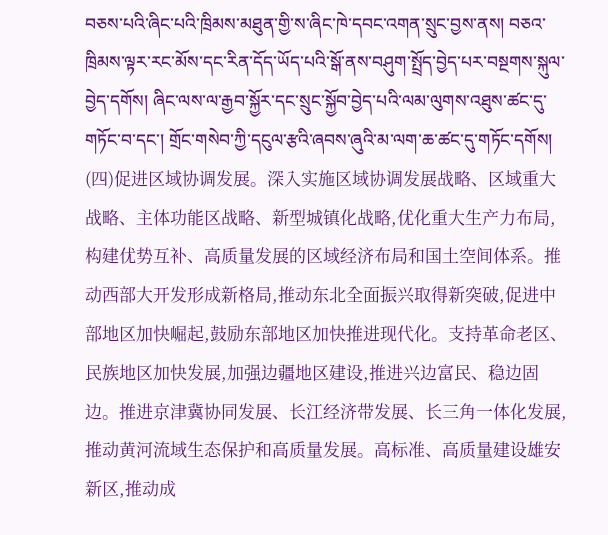བཅས་པའི་ཞིང་པའི་ཁྲིམས་མཐུན་གྱི་ས་ཞིང་ཁེ་དབང་འགན་སྲུང་བྱས་ནས། བཅའ་ཁྲིམས་ལྟར་རང་མོས་དང་རིན་དོད་ཡོད་པའི་སྒོ་ནས་བཤུག་སྤྲོད་བྱེད་པར་བསྔགས་སྐུལ་བྱེད་དགོས། ཞིང་ལས་ལ་རྒྱབ་སྐྱོར་དང་སྲུང་སྐྱོབ་བྱེད་པའི་ལམ་ལུགས་འཐུས་ཚང་དུ་གཏོང་བ་དང་། གྲོང་གསེབ་ཀྱི་དངུལ་རྩའི་ཞབས་ཞུའི་མ་ལག་ཆ་ཚང་དུ་གཏོང་དགོས།
(四)促进区域协调发展。深入实施区域协调发展战略、区域重大战略、主体功能区战略、新型城镇化战略,优化重大生产力布局,构建优势互补、高质量发展的区域经济布局和国土空间体系。推动西部大开发形成新格局,推动东北全面振兴取得新突破,促进中部地区加快崛起,鼓励东部地区加快推进现代化。支持革命老区、民族地区加快发展,加强边疆地区建设,推进兴边富民、稳边固边。推进京津冀协同发展、长江经济带发展、长三角一体化发展,推动黄河流域生态保护和高质量发展。高标准、高质量建设雄安新区,推动成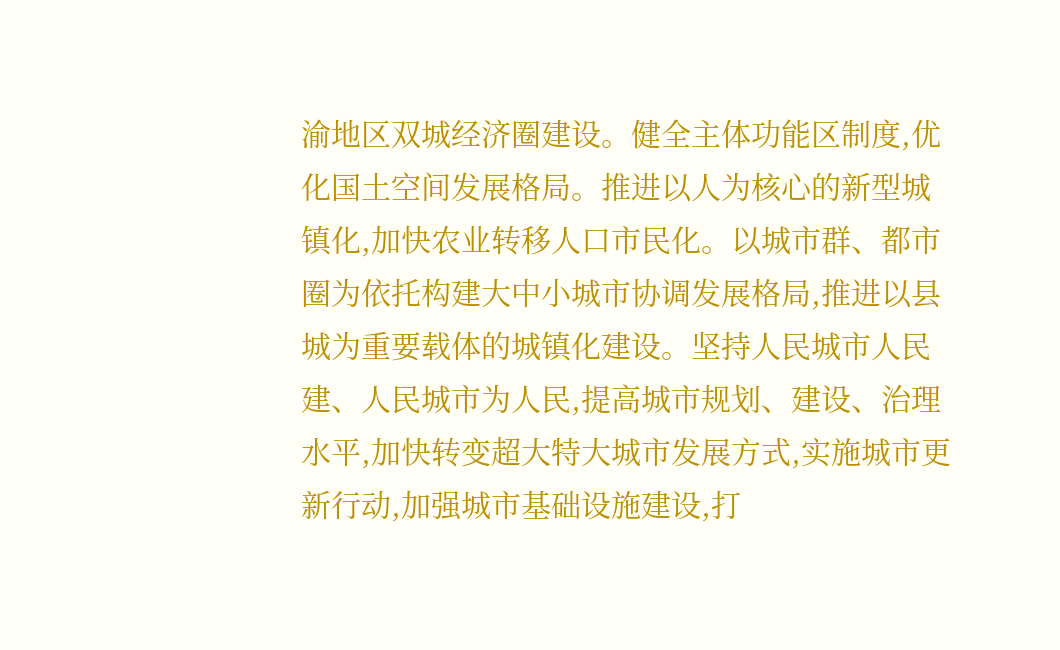渝地区双城经济圈建设。健全主体功能区制度,优化国土空间发展格局。推进以人为核心的新型城镇化,加快农业转移人口市民化。以城市群、都市圈为依托构建大中小城市协调发展格局,推进以县城为重要载体的城镇化建设。坚持人民城市人民建、人民城市为人民,提高城市规划、建设、治理水平,加快转变超大特大城市发展方式,实施城市更新行动,加强城市基础设施建设,打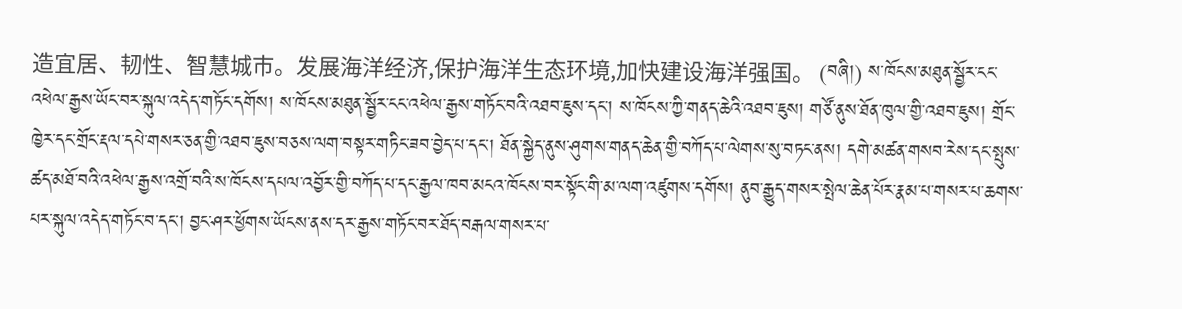造宜居、韧性、智慧城市。发展海洋经济,保护海洋生态环境,加快建设海洋强国。 (བཞི།) ས་ཁོངས་མཐུན་སྦྱོར་ངང་འཕེལ་རྒྱས་ཡོང་བར་སྐུལ་འདེད་གཏོང་དགོས། ས་ཁོངས་མཐུན་སྦྱོར་ངང་འཕེལ་རྒྱས་གཏོང་བའི་འཐབ་ཇུས་དང་། ས་ཁོངས་ཀྱི་གནད་ཆེའི་འཐབ་ཇུས། གཙོ་ནུས་ཐོན་ཁུལ་གྱི་འཐབ་ཇུས། གྲོང་ཁྱེར་དང་གྲོང་རྡལ་དཔེ་གསར་ཅན་གྱི་འཐབ་ཇུས་བཅས་ལག་བསྟར་གཏིང་ཟབ་བྱེད་པ་དང་། ཐོན་སྐྱེད་ནུས་ཤུགས་གནད་ཆེན་གྱི་བཀོད་པ་ལེགས་སུ་བཏང་ནས། དགེ་མཚན་གསབ་རེས་དང་སྤུས་ཚད་མཐོ་བའི་འཕེལ་རྒྱས་འགྲོ་བའི་ས་ཁོངས་དཔལ་འབྱོར་གྱི་བཀོད་པ་དང་རྒྱལ་ཁབ་མངའ་ཁོངས་བར་སྟོང་གི་མ་ལག་འཛུགས་དགོས། ནུབ་རྒྱུད་གསར་སྤེལ་ཆེན་པོར་རྣམ་པ་གསར་པ་ཆགས་པར་སྐུལ་འདེད་གཏོང་བ་དང་། བྱང་ཤར་ཕྱོགས་ཡོངས་ནས་དར་རྒྱས་གཏོང་བར་ཐོད་བརྒལ་གསར་པ་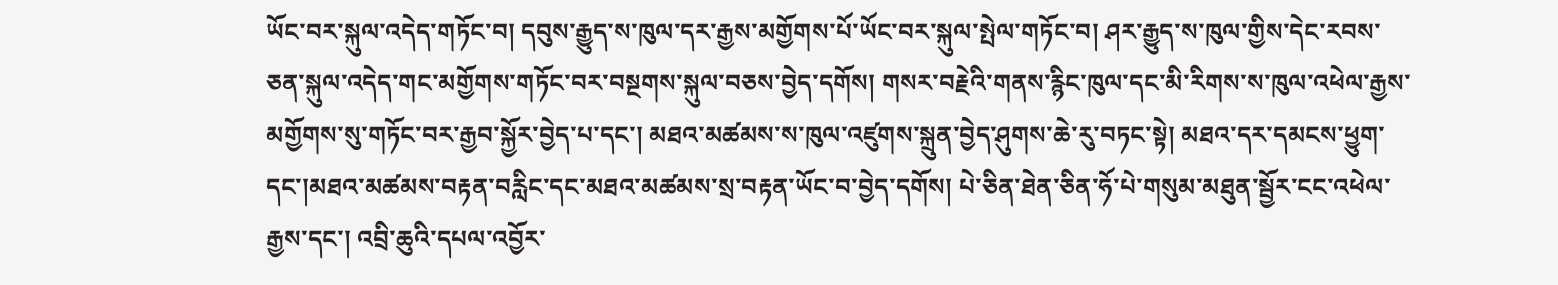ཡོང་བར་སྐུལ་འདེད་གཏོང་བ། དབུས་རྒྱུད་ས་ཁུལ་དར་རྒྱས་མགྱོགས་པོ་ཡོང་བར་སྐུལ་སྤེལ་གཏོང་བ། ཤར་རྒྱུད་ས་ཁུལ་གྱིས་དེང་རབས་ཅན་སྐུལ་འདེད་གང་མགྱོགས་གཏོང་བར་བསྔགས་སྐུལ་བཅས་བྱེད་དགོས། གསར་བརྗེའི་གནས་རྙིང་ཁུལ་དང་མི་རིགས་ས་ཁུལ་འཕེལ་རྒྱས་མགྱོགས་སུ་གཏོང་བར་རྒྱབ་སྐྱོར་བྱེད་པ་དང་། མཐའ་མཚམས་ས་ཁུལ་འཛུགས་སྐྲུན་བྱེད་ཤུགས་ཆེ་རུ་བཏང་སྟེ། མཐའ་དར་དམངས་ཕྱུག་དང་།མཐའ་མཚམས་བརྟན་བརླིང་དང་མཐའ་མཚམས་སྲ་བརྟན་ཡོང་བ་བྱེད་དགོས། པེ་ཅིན་ཐེན་ཅིན་ཧོ་པེ་གསུམ་མཐུན་སྦྱོར་ངང་འཕེལ་རྒྱས་དང་། འབྲི་ཆུའི་དཔལ་འབྱོར་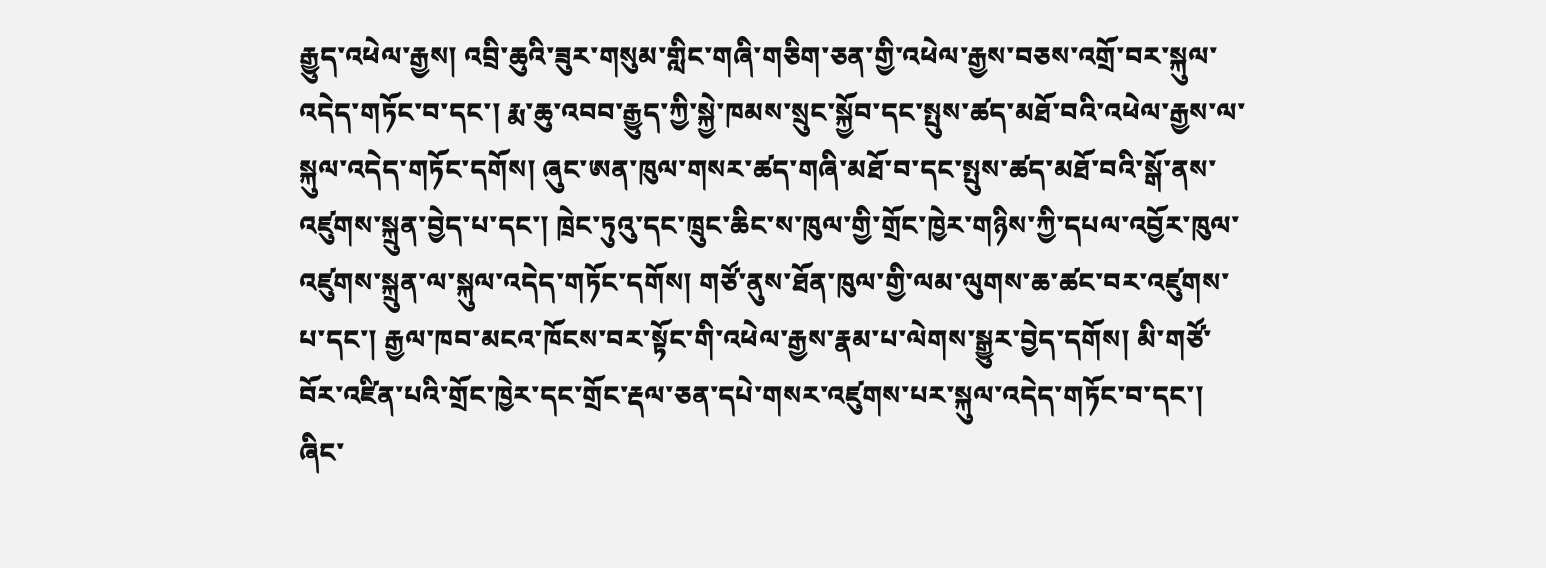རྒྱུད་འཕེལ་རྒྱས། འབྲི་ཆུའི་ཟུར་གསུམ་གླིང་གཞི་གཅིག་ཅན་གྱི་འཕེལ་རྒྱས་བཅས་འགྲོ་བར་སྐུལ་འདེད་གཏོང་བ་དང་། རྨ་ཆུ་འབབ་རྒྱུད་ཀྱི་སྐྱེ་ཁམས་སྲུང་སྐྱོབ་དང་སྤུས་ཚད་མཐོ་བའི་འཕེལ་རྒྱས་ལ་སྐུལ་འདེད་གཏོང་དགོས། ཞུང་ཨན་ཁུལ་གསར་ཚད་གཞི་མཐོ་བ་དང་སྤུས་ཚད་མཐོ་བའི་སྒོ་ནས་འཛུགས་སྐྲུན་བྱེད་པ་དང་། ཁྲེང་ཏུའུ་དང་ཁྲུང་ཆིང་ས་ཁུལ་གྱི་གྲོང་ཁྱེར་གཉིས་ཀྱི་དཔལ་འབྱོར་ཁུལ་འཛུགས་སྐྲུན་ལ་སྐུལ་འདེད་གཏོང་དགོས། གཙོ་ནུས་ཐོན་ཁུལ་གྱི་ལམ་ལུགས་ཆ་ཚང་བར་འཛུགས་པ་དང་། རྒྱལ་ཁབ་མངའ་ཁོངས་བར་སྟོང་གི་འཕེལ་རྒྱས་རྣམ་པ་ལེགས་སྒྱུར་བྱེད་དགོས། མི་གཙོ་བོར་འཛིན་པའི་གྲོང་ཁྱེར་དང་གྲོང་རྡལ་ཅན་དཔེ་གསར་འཛུགས་པར་སྐུལ་འདེད་གཏོང་བ་དང་། ཞིང་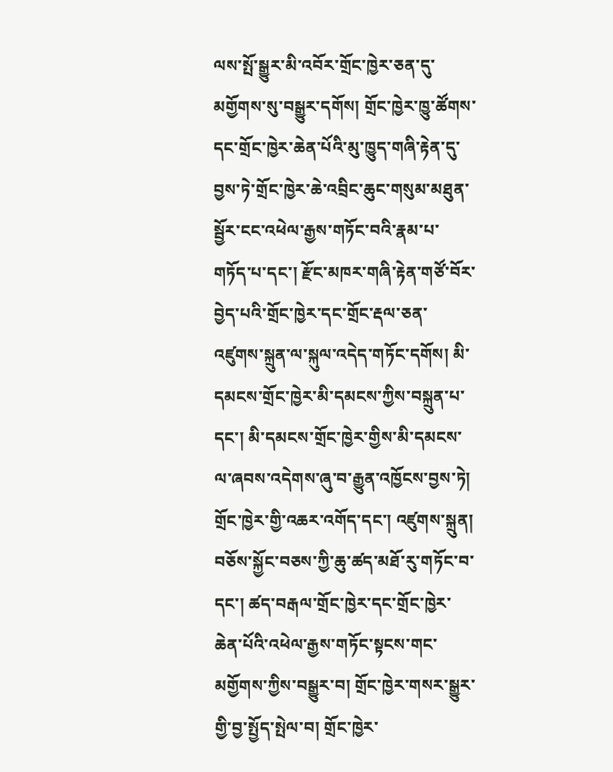ལས་སྤོ་སྒྱུར་མི་འབོར་གྲོང་ཁྱེར་ཅན་དུ་མགྱོགས་སུ་བསྒྱུར་དགོས། གྲོང་ཁྱེར་ཁྱུ་ཚོགས་དང་གྲོང་ཁྱེར་ཆེན་པོའི་མུ་ཁྱུད་གཞི་རྟེན་དུ་བྱས་ཏེ་གྲོང་ཁྱེར་ཆེ་འབྲིང་ཆུང་གསུམ་མཐུན་སྦྱོར་ངང་འཕེལ་རྒྱས་གཏོང་བའི་རྣམ་པ་གཏོད་པ་དང་། རྫོང་མཁར་གཞི་རྟེན་གཙོ་བོར་བྱེད་པའི་གྲོང་ཁྱེར་དང་གྲོང་རྡལ་ཅན་འཛུགས་སྐྲུན་ལ་སྐུལ་འདེད་གཏོང་དགོས། མི་དམངས་གྲོང་ཁྱེར་མི་དམངས་ཀྱིས་བསྐྲུན་པ་དང་། མི་དམངས་གྲོང་ཁྱེར་གྱིས་མི་དམངས་ལ་ཞབས་འདེགས་ཞུ་བ་རྒྱུན་འཁྱོངས་བྱས་ཏེ། གྲོང་ཁྱེར་གྱི་འཆར་འགོད་དང་། འཛུགས་སྐྲུན། བཅོས་སྐྱོང་བཅས་ཀྱི་ཆུ་ཚད་མཐོ་རུ་གཏོང་བ་དང་། ཚད་བརྒལ་གྲོང་ཁྱེར་དང་གྲོང་ཁྱེར་ཆེན་པོའི་འཕེལ་རྒྱས་གཏོང་སྟངས་གང་མགྱོགས་ཀྱིས་བསྒྱུར་བ། གྲོང་ཁྱེར་གསར་སྒྱུར་གྱི་བྱ་སྤྱོད་སྤེལ་བ། གྲོང་ཁྱེར་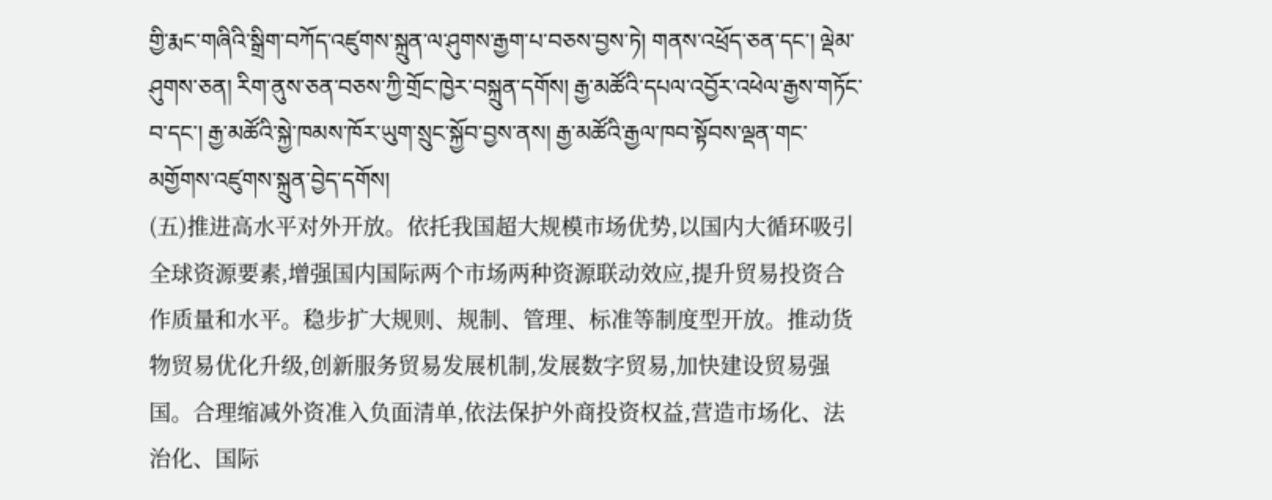གྱི་རྨང་གཞིའི་སྒྲིག་བཀོད་འཛུགས་སྐྲུན་ལ་ཤུགས་རྒྱག་པ་བཅས་བྱས་ཏེ། གནས་འཕྲོད་ཅན་དང་། ལྡེམ་ཤུགས་ཅན། རིག་ནུས་ཅན་བཅས་ཀྱི་གྲོང་ཁྱེར་བསྐྲུན་དགོས། རྒྱ་མཚོའི་དཔལ་འབྱོར་འཕེལ་རྒྱས་གཏོང་བ་དང་། རྒྱ་མཚོའི་སྐྱེ་ཁམས་ཁོར་ཡུག་སྲུང་སྐྱོབ་བྱས་ནས། རྒྱ་མཚོའི་རྒྱལ་ཁབ་སྟོབས་ལྡན་གང་མགྱོགས་འཛུགས་སྐྲུན་བྱེད་དགོས།
(五)推进高水平对外开放。依托我国超大规模市场优势,以国内大循环吸引全球资源要素,增强国内国际两个市场两种资源联动效应,提升贸易投资合作质量和水平。稳步扩大规则、规制、管理、标准等制度型开放。推动货物贸易优化升级,创新服务贸易发展机制,发展数字贸易,加快建设贸易强国。合理缩减外资准入负面清单,依法保护外商投资权益,营造市场化、法治化、国际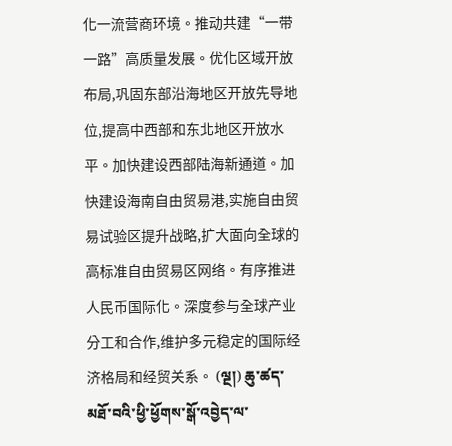化一流营商环境。推动共建“一带一路”高质量发展。优化区域开放布局,巩固东部沿海地区开放先导地位,提高中西部和东北地区开放水平。加快建设西部陆海新通道。加快建设海南自由贸易港,实施自由贸易试验区提升战略,扩大面向全球的高标准自由贸易区网络。有序推进人民币国际化。深度参与全球产业分工和合作,维护多元稳定的国际经济格局和经贸关系。 (ལྔ།) ཆུ་ཚད་མཐོ་བའི་ཕྱི་ཕྱོགས་སྒོ་འབྱེད་ལ་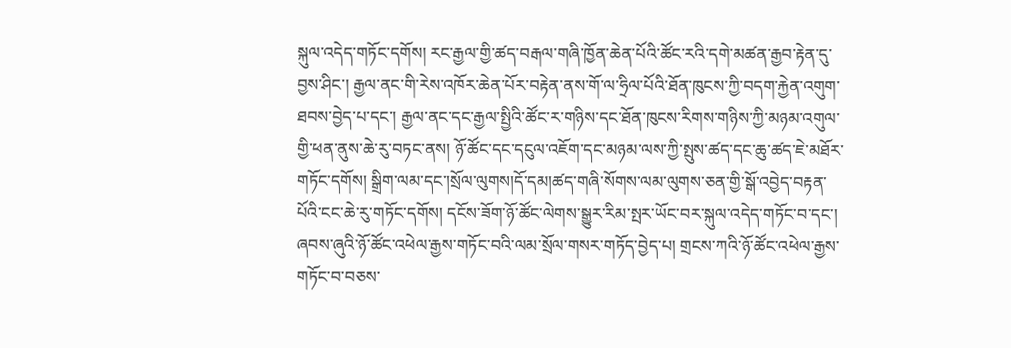སྐུལ་འདེད་གཏོང་དགོས། རང་རྒྱལ་གྱི་ཚད་བརྒལ་གཞི་ཁྱོན་ཆེན་པོའི་ཚོང་རའི་དགེ་མཚན་རྒྱབ་རྟེན་དུ་བྱས་ཤིང་། རྒྱལ་ནང་གི་རེས་འཁོར་ཆེན་པོར་བརྟེན་ནས་གོ་ལ་ཧྲིལ་པོའི་ཐོན་ཁུངས་ཀྱི་བདག་རྐྱེན་འགུག་ཐབས་བྱེད་པ་དང་། རྒྱལ་ནང་དང་རྒྱལ་སྤྱིའི་ཚོང་ར་གཉིས་དང་ཐོན་ཁུངས་རིགས་གཉིས་ཀྱི་མཉམ་འགུལ་གྱི་ཕན་ནུས་ཆེ་རུ་བཏང་ནས། ཉོ་ཚོང་དང་དངུལ་འཇོག་དང་མཉམ་ལས་ཀྱི་སྤུས་ཚད་དང་ཆུ་ཚད་ཇེ་མཐོར་གཏོང་དགོས། སྒྲིག་ལམ་དང་།སྲོལ་ལུགས།དོ་དམ།ཚད་གཞི་སོགས་ལམ་ལུགས་ཅན་གྱི་སྒོ་འབྱེད་བརྟན་པོའི་ངང་ཆེ་རུ་གཏོང་དགོས། དངོས་ཟོག་ཉོ་ཚོང་ལེགས་སྒྱུར་རིམ་སྤར་ཡོང་བར་སྐུལ་འདེད་གཏོང་བ་དང་། ཞབས་ཞུའི་ཉོ་ཚོང་འཕེལ་རྒྱས་གཏོང་བའི་ལམ་སྲོལ་གསར་གཏོད་བྱེད་པ། གྲངས་ཀའི་ཉོ་ཚོང་འཕེལ་རྒྱས་གཏོང་བ་བཅས་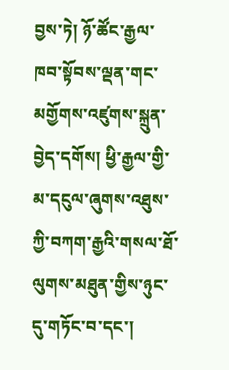བྱས་ཏེ། ཉོ་ཚོང་རྒྱལ་ཁབ་སྟོབས་ལྡན་གང་མགྱོགས་འཛུགས་སྐྲུན་བྱེད་དགོས། ཕྱི་རྒྱལ་གྱི་མ་དངུལ་ཞུགས་འཐུས་ཀྱི་བཀག་རྒྱའི་གསལ་ཐོ་ལུགས་མཐུན་གྱིས་ཉུང་དུ་གཏོང་བ་དང་།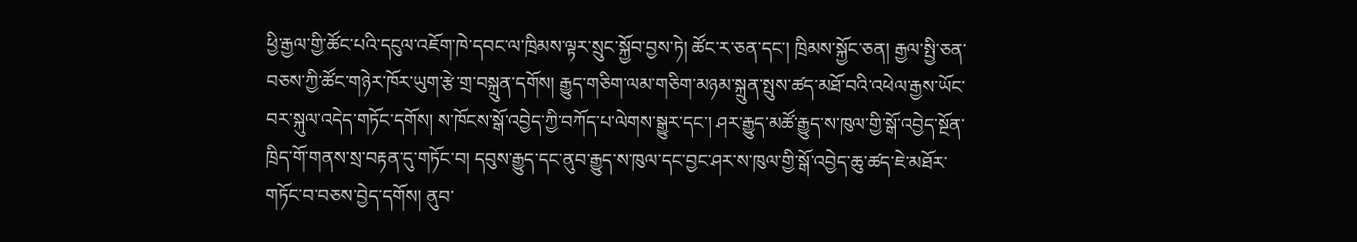ཕྱི་རྒྱལ་གྱི་ཚོང་པའི་དངུལ་འཇོག་ཁེ་དབང་ལ་ཁྲིམས་ལྟར་སྲུང་སྐྱོབ་བྱས་ཏེ། ཚོང་ར་ཅན་དང་། ཁྲིམས་སྐྱོང་ཅན། རྒྱལ་སྤྱི་ཅན་བཅས་ཀྱི་ཚོང་གཉེར་ཁོར་ཡུག་རྩེ་གྲ་བསྐྲུན་དགོས། རྒྱུད་གཅིག་ལམ་གཅིག་མཉམ་སྐྲུན་སྤུས་ཚད་མཐོ་བའི་འཕེལ་རྒྱས་ཡོང་བར་སྐུལ་འདེད་གཏོང་དགོས། ས་ཁོངས་སྒོ་འབྱེད་ཀྱི་བཀོད་པ་ལེགས་སྒྱུར་དང་། ཤར་རྒྱུད་མཚོ་རྒྱུད་ས་ཁུལ་གྱི་སྒོ་འབྱེད་སྔོན་ཁྲིད་གོ་གནས་སྲ་བརྟན་དུ་གཏོང་བ། དབུས་རྒྱུད་དང་ནུབ་རྒྱུད་ས་ཁུལ་དང་བྱང་ཤར་ས་ཁུལ་གྱི་སྒོ་འབྱེད་ཆུ་ཚད་ཇེ་མཐོར་གཏོང་བ་བཅས་བྱེད་དགོས། ནུབ་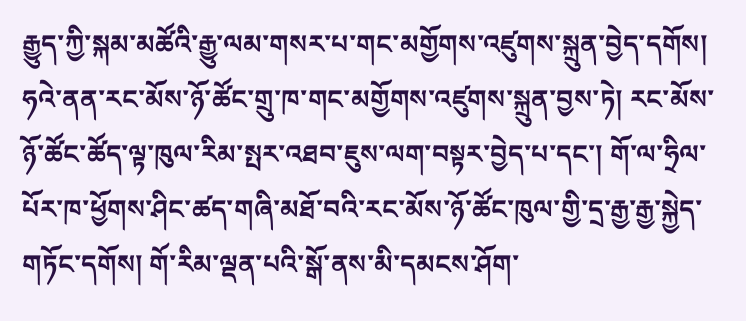རྒྱུད་ཀྱི་སྐམ་མཚོའི་རྒྱུ་ལམ་གསར་པ་གང་མགྱོགས་འཛུགས་སྐྲུན་བྱེད་དགོས། ཧའེ་ནན་རང་མོས་ཉོ་ཚོང་གྲུ་ཁ་གང་མགྱོགས་འཛུགས་སྐྲུན་བྱས་ཏེ། རང་མོས་ཉོ་ཚོང་ཚོད་ལྟ་ཁུལ་རིམ་སྤར་འཐབ་ཇུས་ལག་བསྟར་བྱེད་པ་དང་། གོ་ལ་ཧྲིལ་པོར་ཁ་ཕྱོགས་ཤིང་ཚད་གཞི་མཐོ་བའི་རང་མོས་ཉོ་ཚོང་ཁུལ་གྱི་དྲ་རྒྱ་རྒྱ་སྐྱེད་གཏོང་དགོས། གོ་རིམ་ལྡན་པའི་སྒོ་ནས་མི་དམངས་ཤོག་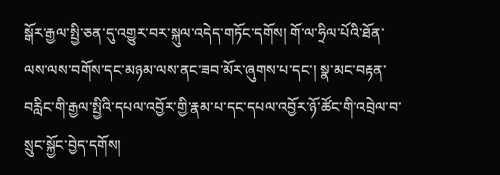སྒོར་རྒྱལ་སྤྱི་ཅན་དུ་འགྱུར་བར་སྐུལ་འདེད་གཏོང་དགོས། གོ་ལ་ཧྲིལ་པོའི་ཐོན་ལས་ལས་བགོས་དང་མཉམ་ལས་ནང་ཟབ་མོར་ཞུགས་པ་དང་། སྣ་མང་བརྟན་བརླིང་གི་རྒྱལ་སྤྱིའི་དཔལ་འབྱོར་གྱི་རྣམ་པ་དང་དཔལ་འབྱོར་ཉོ་ཚོང་གི་འབྲེལ་བ་སྲུང་སྐྱོང་བྱེད་དགོས།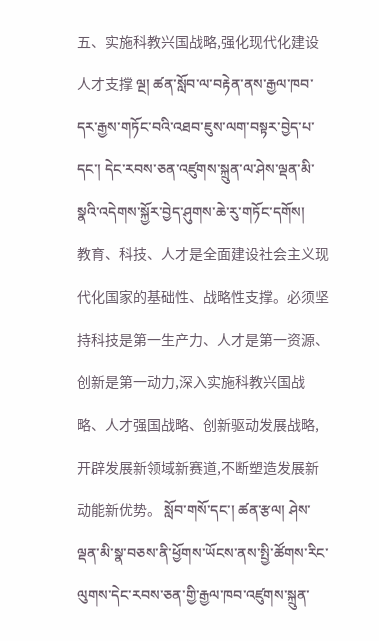五、实施科教兴国战略,强化现代化建设人才支撑 ལྔ། ཚན་སློབ་ལ་བརྟེན་ནས་རྒྱལ་ཁབ་དར་རྒྱས་གཏོང་བའི་འཐབ་ཇུས་ལག་བསྟར་བྱེད་པ་དང་། དེང་རབས་ཅན་འཛུགས་སྐྲུན་ལ་ཤེས་ལྡན་མི་སྣའི་འདེགས་སྐྱོར་བྱེད་ཤུགས་ཆེ་རུ་གཏོང་དགོས།
教育、科技、人才是全面建设社会主义现代化国家的基础性、战略性支撑。必须坚持科技是第一生产力、人才是第一资源、创新是第一动力,深入实施科教兴国战略、人才强国战略、创新驱动发展战略,开辟发展新领域新赛道,不断塑造发展新动能新优势。 སློབ་གསོ་དང་། ཚན་རྩལ། ཤེས་ལྡན་མི་སྣ་བཅས་ནི་ཕྱོགས་ཡོངས་ནས་སྤྱི་ཚོགས་རིང་ལུགས་དེང་རབས་ཅན་གྱི་རྒྱལ་ཁབ་འཛུགས་སྐྲུན་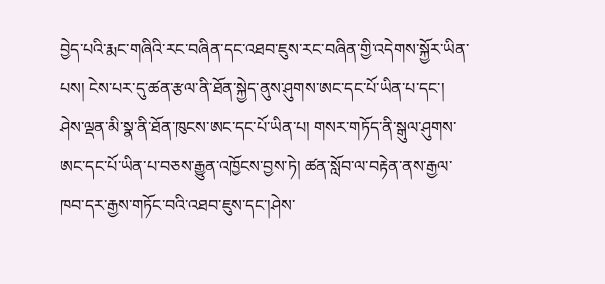བྱེད་པའི་རྨང་གཞིའི་རང་བཞིན་དང་འཐབ་ཇུས་རང་བཞིན་གྱི་འདེགས་སྐྱོར་ཡིན་པས། ངེས་པར་དུ་ཚན་རྩལ་ནི་ཐོན་སྐྱེད་ནུས་ཤུགས་ཨང་དང་པོ་ཡིན་པ་དང་། ཤེས་ལྡན་མི་སྣ་ནི་ཐོན་ཁུངས་ཨང་དང་པོ་ཡིན་པ། གསར་གཏོད་ནི་སྒུལ་ཤུགས་ཨང་དང་པོ་ཡིན་པ་བཅས་རྒྱུན་འཁྱོངས་བྱས་ཏེ། ཚན་སློབ་ལ་བརྟེན་ནས་རྒྱལ་ཁབ་དར་རྒྱས་གཏོང་བའི་འཐབ་ཇུས་དང་།ཤེས་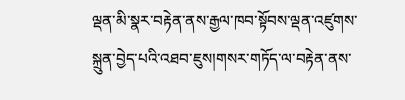ལྡན་མི་སྣར་བརྟེན་ནས་རྒྱལ་ཁབ་སྟོབས་ལྡན་འཛུགས་སྐྲུན་བྱེད་པའི་འཐབ་ཇུས།གསར་གཏོད་ལ་བརྟེན་ནས་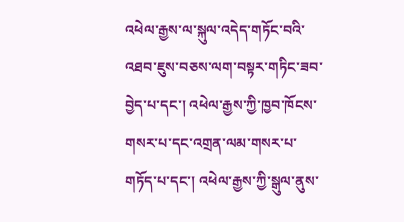འཕེལ་རྒྱས་ལ་སྐུལ་འདེད་གཏོང་བའི་འཐབ་ཇུས་བཅས་ལག་བསྟར་གཏིང་ཟབ་བྱེད་པ་དང་། འཕེལ་རྒྱས་ཀྱི་ཁྱབ་ཁོངས་གསར་པ་དང་འགྲན་ལམ་གསར་པ་གཏོད་པ་དང་། འཕེལ་རྒྱས་ཀྱི་སྒུལ་ནུས་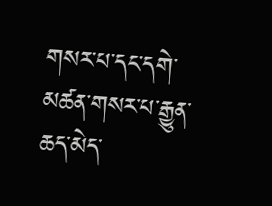གསར་པ་དང་དགེ་མཚན་གསར་པ་རྒྱུན་ཆད་མེད་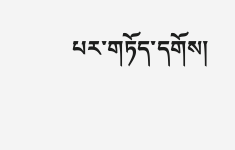པར་གཏོད་དགོས།